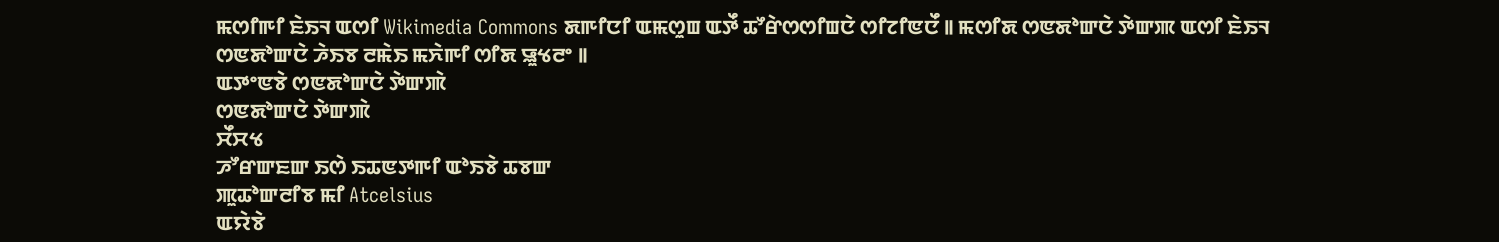ꯃꯁꯤꯒꯤ ꯐꯥꯏꯜ ꯑꯁꯤ Wikimedia Commons ꯗꯒꯤꯅꯤ ꯑꯃꯁꯨꯡ ꯑꯇꯩ ꯊꯧꯔꯥꯁꯁꯤꯡꯅꯥ ꯁꯤꯖꯤꯟꯅꯩ ꯫ ꯃꯁꯤꯗ ꯁꯟꯗꯣꯛꯅꯥ ꯇꯥꯛꯄ ꯑꯁꯤ ꯐꯥꯏꯜ ꯁꯟꯗꯣꯛꯅꯥ ꯍꯥꯏꯕ ꯂꯃꯥꯏ ꯃꯈꯥꯒꯤ ꯁꯤꯗ ꯎꯨꯠꯂꯦ ꯫
ꯑꯇꯦꯟꯕꯥ ꯁꯟꯗꯣꯛꯅꯥ ꯇꯥꯛꯄꯥ
ꯁꯟꯗꯣꯛꯅꯥ ꯇꯥꯛꯄꯥ
ꯆꯩꯆꯠ
ꯍꯧꯔꯛꯐꯛ ꯏꯁꯥ ꯏꯊꯟꯇꯒꯤ ꯑꯣꯏꯕꯥ ꯊꯕꯛ
ꯄꯨꯊꯣꯛꯂꯤꯕ ꯃꯤ Atcelsius
ꯑꯌꯥꯕꯥ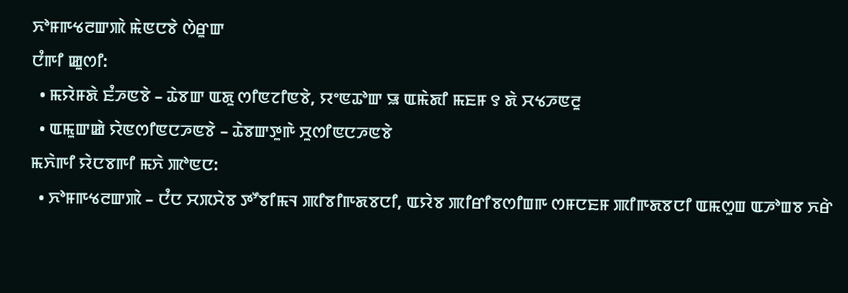ꯈꯣꯝꯒꯠꯂꯛꯄꯥ ꯃꯥꯟꯅꯕꯥ ꯁꯥꯔꯨꯛ
ꯅꯪꯒꯤ ꯀꯨꯁꯤ:
  • ꯃꯌꯥꯝꯗꯥ ꯐꯪꯍꯟꯕꯥ – ꯊꯥꯕꯛ ꯑꯗꯨ ꯁꯤꯟꯖꯤꯟꯕꯥ, ꯌꯦꯟꯊꯣꯛ ꯎ ꯑꯃꯥꯗꯤ ꯃꯐꯝ ꯱ ꯗꯥ ꯆꯠꯍꯟꯂꯨ
  • ꯑꯃꯨꯛꯀꯥ ꯌꯥꯟꯁꯤꯟꯅꯍꯟꯕꯥ – ꯊꯥꯕꯛꯇꯨꯒꯥ ꯆꯨꯁꯤꯟꯅꯍꯟꯕꯥ
ꯃꯈꯥꯒꯤ ꯌꯥꯅꯕꯒꯤ ꯃꯈꯥ ꯄꯣꯟꯅ:
  • ꯈꯣꯝꯒꯠꯂꯛꯄꯥ – ꯅꯪꯅ ꯆꯞꯆꯥꯕ ꯇꯧꯕꯤꯃꯜ ꯄꯤꯕꯤꯒꯗꯕꯅꯤ, ꯑꯌꯥꯕ ꯄꯤꯔꯤꯕꯁꯤꯡꯒ ꯁꯝꯅꯐꯝ ꯄꯤꯒꯗꯕꯅꯤ ꯑꯃꯁꯨꯡ ꯑꯍꯣꯡꯕ ꯈꯔꯥ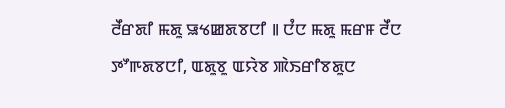ꯂꯩꯔꯗꯤ ꯃꯗꯨ ꯎꯠꯀꯗꯕꯅꯤ ꯫ ꯅꯪꯅ ꯃꯗꯨ ꯃꯔꯝ ꯂꯩꯅ ꯇꯧꯒꯗꯕꯅꯤ, ꯑꯗꯨꯕꯨ ꯑꯌꯥꯕ ꯄꯥꯏꯔꯤꯕꯗꯨꯅ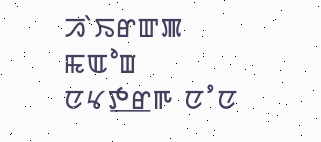ꯍꯥꯏꯔꯛꯄ ꯃꯑꯣꯡ ꯅꯠꯇ꯭ꯔꯒ ꯅꯪꯅ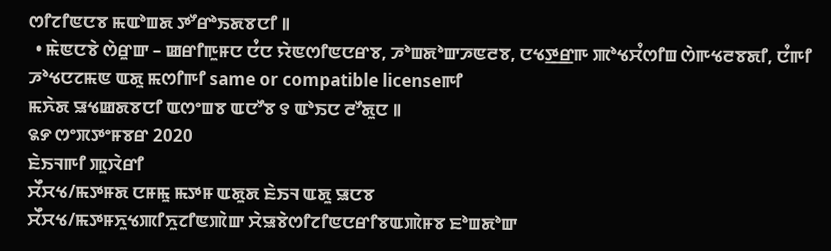ꯁꯤꯖꯤꯟꯅꯕ ꯃꯑꯣꯡꯗ ꯇꯧꯔꯣꯏꯗꯕꯅꯤ ꯫
  • ꯃꯥꯟꯅꯕꯥ ꯁꯥꯔꯨꯛ – ꯀꯔꯤꯒꯨꯝꯅ ꯅꯪꯅ ꯌꯥꯟꯁꯤꯟꯅꯔꯕ, ꯍꯣꯡꯗꯣꯛꯍꯟꯂꯕ, ꯅꯠꯇ꯭ꯔꯒ ꯄꯣꯠꯆꯪꯁꯤꯡ ꯁꯥꯒꯠꯂꯕꯗꯤ, ꯅꯪꯒꯤ ꯍꯣꯠꯅꯖꯃꯟ ꯑꯗꯨ ꯃꯁꯤꯒꯤ same or compatible licenseꯒꯤ
ꯃꯈꯥꯗ ꯎꯠꯀꯗꯕꯅꯤ ꯑꯁꯦꯡꯕ ꯑꯅꯧꯕ ꯱ ꯑꯣꯏꯅ ꯂꯧꯗꯨꯅ ꯫
꯲꯸ ꯁꯦꯞꯇꯦꯝꯕꯔ 2020
ꯐꯥꯏꯜꯒꯤ ꯄꯨꯋꯥꯔꯤ
ꯆꯩꯆꯠ/ꯃꯇꯝꯗ ꯅꯝꯃꯨ ꯃꯇꯝ ꯑꯗꯨꯗ ꯐꯥꯏꯜ ꯑꯗꯨ ꯎꯅꯕ
ꯆꯩꯆꯠ/ꯃꯇꯝꯈꯨꯠꯄꯤꯈꯨꯖꯤꯟꯄꯥꯛ ꯆꯥꯎꯕꯥꯁꯤꯖꯤꯟꯅꯔꯤꯕꯑꯄꯥꯝꯕ ꯐꯣꯡꯗꯣꯛ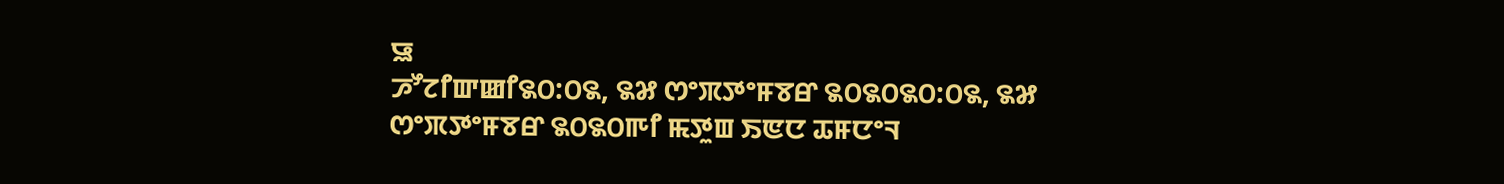ꯎ
ꯍꯧꯖꯤꯛꯀꯤ꯲꯰:꯰꯲, ꯲꯷ ꯁꯦꯞꯇꯦꯝꯕꯔ ꯲꯰꯲꯰꯲꯰:꯰꯲, ꯲꯷ ꯁꯦꯞꯇꯦꯝꯕꯔ ꯲꯰꯲꯰ꯒꯤ ꯃꯇꯨꯡ ꯏꯟꯅ ꯊꯝꯅꯦꯜ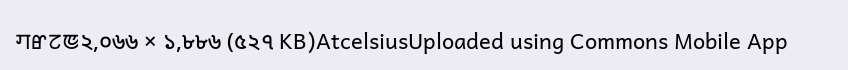ꯚꯔꯖꯟ২,০৬৬ × ১,৮৮৬ (৫২৭ KB)AtcelsiusUploaded using Commons Mobile App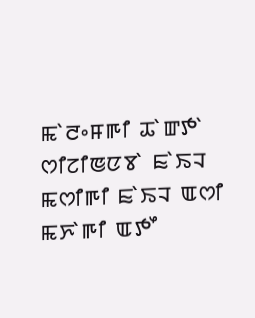ꯃꯥꯂꯦꯝꯒꯤ ꯊꯥꯛꯇꯥ ꯁꯤꯖꯤꯟꯅꯕꯥ ꯐꯥꯏꯜ
ꯃꯁꯤꯒꯤ ꯐꯥꯏꯜ ꯑꯁꯤ ꯃꯈꯥꯒꯤ ꯑꯇꯩ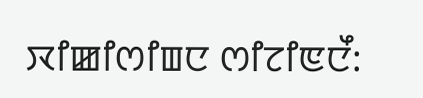ꯋꯤꯀꯤꯁꯤꯡꯅ ꯁꯤꯖꯤꯟꯅꯩ: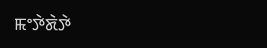ꯃꯦꯇꯥꯗꯥꯇꯥ